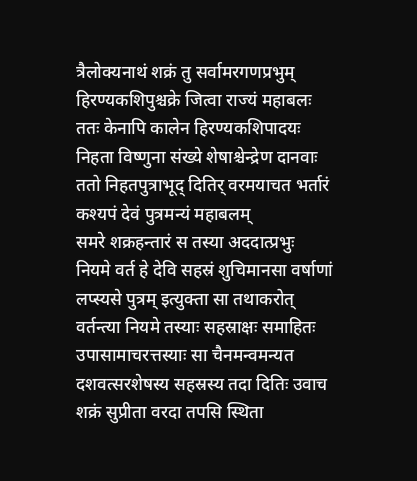त्रैलोक्यनाथं शक्रं तु सर्वामरगणप्रभुम् हिरण्यकशिपुश्चक्रे जित्वा राज्यं महाबलः
ततः केनापि कालेन हिरण्यकशिपादयः निहता विष्णुना संख्ये शेषाश्चेन्द्रेण दानवाः
ततो निहतपुत्राभूद् दितिर् वरमयाचत भर्तारं कश्यपं देवं पुत्रमन्यं महाबलम्
समरे शक्रहन्तारं स तस्या अददात्प्रभुः
नियमे वर्त हे देवि सहस्रं शुचिमानसा वर्षाणां लप्स्यसे पुत्रम् इत्युक्ता सा तथाकरोत्
वर्तन्त्या नियमे तस्याः सहस्राक्षः समाहितः उपासामाचरत्तस्याः सा चैनमन्वमन्यत
दशवत्सरशेषस्य सहस्रस्य तदा दितिः उवाच शक्रं सुप्रीता वरदा तपसि स्थिता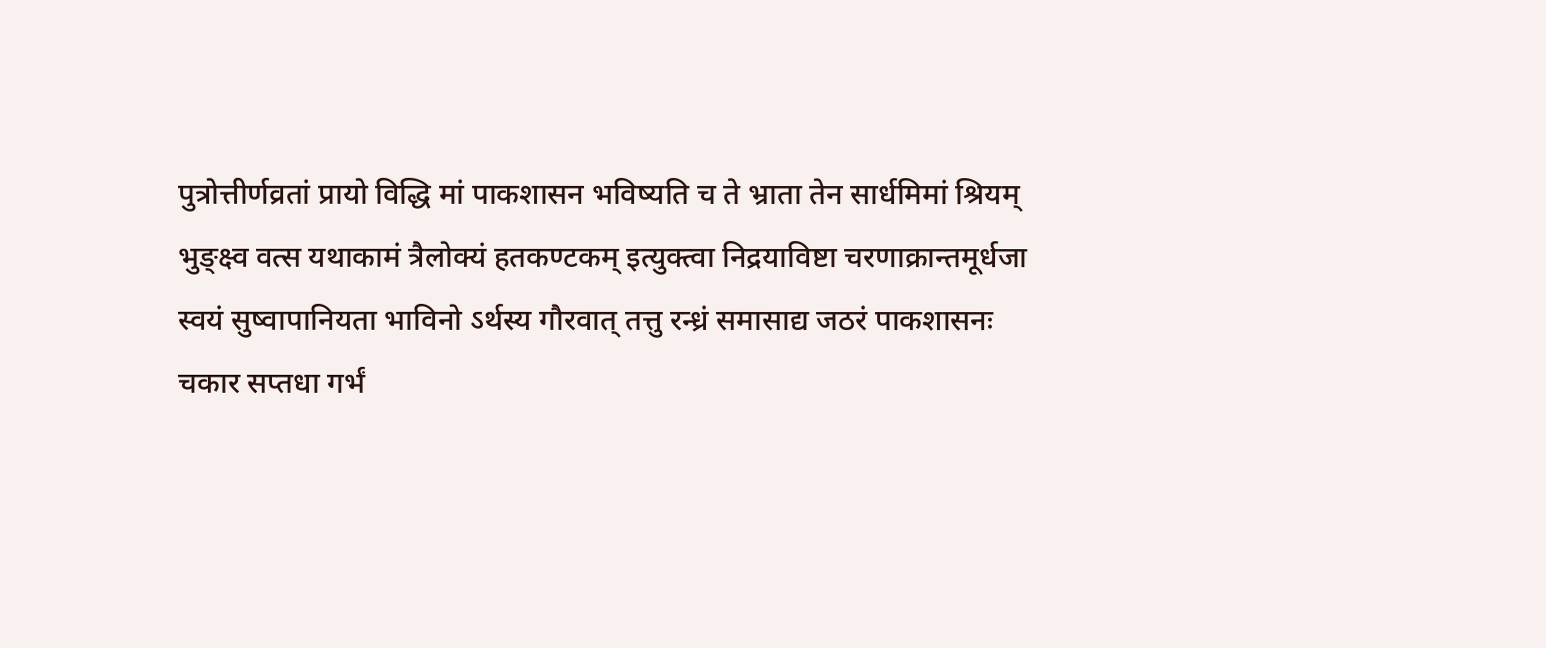पुत्रोत्तीर्णव्रतां प्रायो विद्धि मां पाकशासन भविष्यति च ते भ्राता तेन सार्धमिमां श्रियम्
भुङ्क्ष्व वत्स यथाकामं त्रैलोक्यं हतकण्टकम् इत्युक्त्वा निद्रयाविष्टा चरणाक्रान्तमूर्धजा
स्वयं सुष्वापानियता भाविनो ऽर्थस्य गौरवात् तत्तु रन्ध्रं समासाद्य जठरं पाकशासनः
चकार सप्तधा गर्भं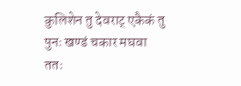कुलिशेन तु देवराट् एकैकं तु पुनः खण्डं चकार मघवा ततः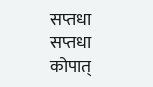सप्तधा सप्तधा कोपात्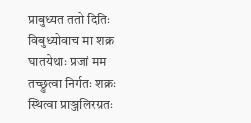प्राबुध्यत ततो दितिः विबुध्योवाच मा शक्र घातयेथाः प्रजां मम
तच्छ्रुत्वा निर्गतः शक्रः स्थित्वा प्राञ्जलिरग्रतः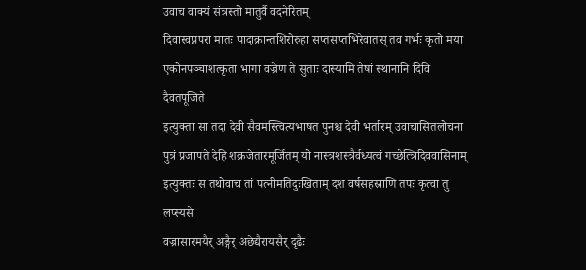उवाच वाक्यं संत्रस्तो मातुर्वै वदनेरितम्
दिवास्वप्नपरा मातः पादाक्रान्तशिरोरुहा सप्तसप्तभिरेवातस् तव गर्भः कृतो मया
एकोनपञ्चाशत्कृता भागा वज्रेण ते सुताः दास्यामि तेषां स्थानानि दिवि दैवतपूजिते
इत्युक्ता सा तदा देवी सैवमस्त्वित्यभाषत पुनश्च देवी भर्तारम् उवाचासितलोचना
पुत्रं प्रजापते देहि शक्रजेतारमूर्जितम् यो नास्त्रशस्त्रैर्वध्यत्वं गच्छेत्त्रिदिववासिनाम्
इत्युक्तः स तथोवाच तां पत्नीमतिदुःखिताम् दश वर्षसहस्राणि तपः कृत्वा तु लप्स्यसे
वज्रासारमयैर् अङ्गैर् अछेद्यैरायसैर् दृढैः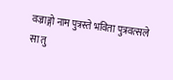वज्राङ्गो नाम पुत्रस्ते भविता पुत्रवत्सले
सा तु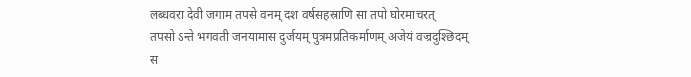लब्धवरा देवी जगाम तपसे वनम् दश वर्षसहस्राणि सा तपो घोरमाचरत्
तपसो ऽन्ते भगवती जनयामास दुर्जयम् पुत्रमप्रतिकर्माणम् अजेयं वज्रदुश्छिदम्
स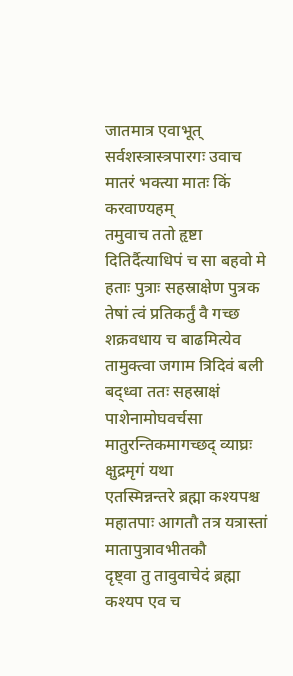जातमात्र एवाभूत् सर्वशस्त्रास्त्रपारगः उवाच मातरं भक्त्या मातः किं करवाण्यहम्
तमुवाच ततो हृष्टा दितिर्दैत्याधिपं च सा बहवो मे हताः पुत्राः सहस्राक्षेण पुत्रक
तेषां त्वं प्रतिकर्तुं वै गच्छ शक्रवधाय च बाढमित्येव तामुक्त्वा जगाम त्रिदिवं बली
बद्ध्वा ततः सहस्राक्षं पाशेनामोघवर्चसा मातुरन्तिकमागच्छद् व्याघ्रः क्षुद्रमृगं यथा
एतस्मिन्नन्तरे ब्रह्मा कश्यपश्च महातपाः आगतौ तत्र यत्रास्तां मातापुत्रावभीतकौ
दृष्ट्वा तु तावुवाचेदं ब्रह्मा कश्यप एव च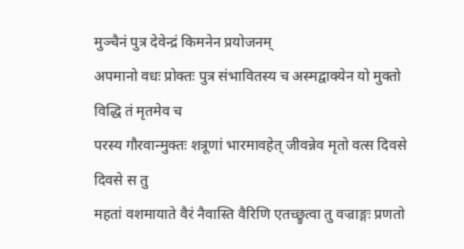मुञ्चैनं पुत्र देवेन्द्रं किमनेन प्रयोजनम्
अपमानो वधः प्रोक्तः पुत्र संभावितस्य च अस्मद्वाक्येन यो मुक्तो विद्धि तं मृतमेव च
परस्य गौरवान्मुक्तः शत्रूणां भारमावहेत् जीवन्नेव मृतो वत्स दिवसे दिवसे स तु
महतां वशमायाते वैरं नैवास्ति वैरिणि एतच्छ्रुत्वा तु वज्राङ्गः प्रणतो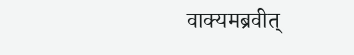वाक्यमब्रवीत्